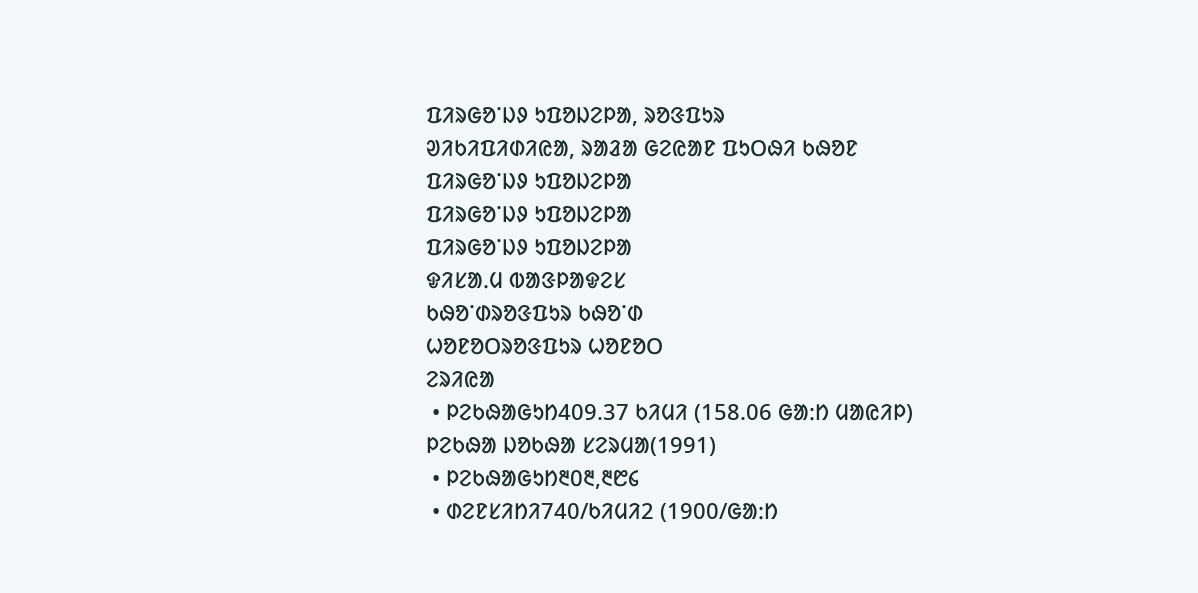ᱯᱤᱨᱜᱚᱸᱡᱽ ᱩᱯᱚᱡᱮᱞᱟ, ᱨᱚᱝᱯᱩᱨ
ᱣᱤᱠᱤᱯᱤᱰᱤᱭᱟ, ᱨᱟᱲᱟ ᱜᱮᱭᱟᱱ ᱯᱩᱛᱷᱤ ᱠᱷᱚᱱ
ᱯᱤᱨᱜᱚᱸᱡᱽ ᱩᱯᱚᱡᱮᱞᱟ
ᱯᱤᱨᱜᱚᱸᱡᱽ ᱩᱯᱚᱡᱮᱞᱟ
ᱯᱤᱨᱜᱚᱸᱡᱽ ᱩᱯᱚᱡᱮᱞᱟ
ᱫᱤᱥᱟᱹᱢ ᱵᱟᱝᱞᱟᱫᱮᱥ
ᱠᱷᱚᱸᱰᱨᱚᱝᱯᱩᱨ ᱠᱷᱚᱸᱰ
ᱦᱚᱱᱚᱛᱨᱚᱝᱯᱩᱨ ᱦᱚᱱᱚᱛ
ᱮᱨᱤᱭᱟ
 • ᱞᱮᱠᱷᱟᱜᱩᱴ409.37 ᱠᱤᱢᱤ (158.06 ᱜᱟᱺᱴ ᱢᱟᱭᱤᱞ)
ᱞᱮᱠᱷᱟ ᱡᱚᱠᱷᱟ ᱥᱮᱨᱢᱟ(1991)
 • ᱞᱮᱠᱷᱟᱜᱩᱴ᱓᱐᱓,᱓᱘᱔
 • ᱰᱮᱱᱥᱤᱴᱤ740/ᱠᱤᱢᱤ2 (1900/ᱜᱟᱺᱴ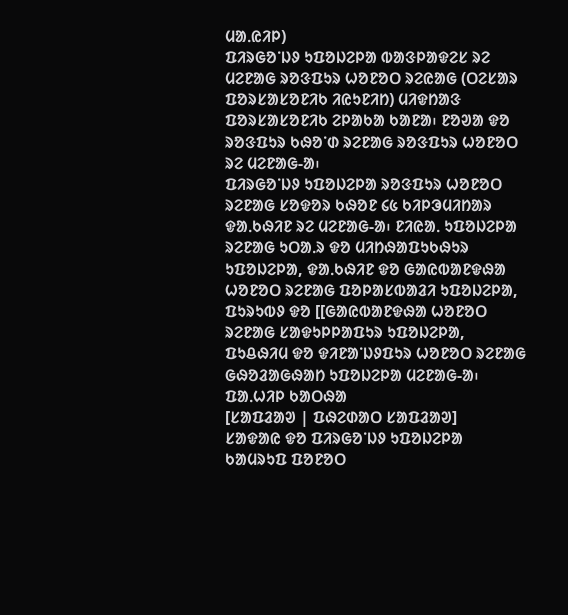ᱢᱟᱹᱭᱤᱞ)
ᱯᱤᱨᱜᱚᱸᱡᱽ ᱩᱯᱚᱡᱮᱞᱟ ᱵᱟᱝᱞᱟᱫᱮᱥ ᱨᱮ ᱢᱮᱱᱟᱜ ᱨᱚᱝᱯᱩᱨ ᱦᱚᱱᱚᱛ ᱨᱮᱭᱟᱜ (ᱛᱮᱥᱟᱨ ᱯᱚᱨᱥᱟᱥᱚᱱᱤᱠ ᱤᱭᱩᱱᱤᱴ) ᱢᱤᱫᱴᱟᱝ ᱯᱚᱨᱥᱟᱥᱚᱱᱤᱠ ᱮᱞᱟᱠᱟ ᱠᱟᱱᱟ᱾ ᱱᱚᱣᱟ ᱫᱚ ᱨᱚᱝᱯᱩᱨ ᱠᱷᱚᱸᱰ ᱨᱮᱱᱟᱜ ᱨᱚᱝᱯᱩᱨ ᱦᱚᱱᱚᱛ ᱨᱮ ᱢᱮᱱᱟᱜ-ᱟ᱾
ᱯᱤᱨᱜᱚᱸᱡᱽ ᱩᱯᱚᱡᱮᱞᱟ ᱨᱚᱝᱯᱩᱨ ᱦᱚᱱᱚᱛ ᱨᱮᱱᱟᱜ ᱥᱚᱫᱚᱨ ᱠᱷᱚᱱ ᱔᱕ ᱠᱤᱞᱳᱢᱤᱴᱟᱨ ᱫᱟᱹᱠᱷᱤᱱ ᱨᱮ ᱢᱮᱱᱟᱜ-ᱟ᱾ ᱱᱤᱭᱟᱹ ᱩᱯᱚᱡᱮᱞᱟ ᱨᱮᱱᱟᱜ ᱩᱛᱟᱹᱨ ᱫᱚ ᱢᱤᱴᱷᱟᱯᱩᱠᱷᱩᱨ ᱩᱯᱚᱡᱮᱞᱟ, ᱫᱟᱹᱠᱷᱤᱱ ᱫᱚ ᱜᱟᱭᱵᱟᱱᱫᱷᱟ ᱦᱚᱱᱚᱛ ᱨᱮᱱᱟᱜ ᱯᱚᱞᱟᱥᱵᱟᱲᱤ ᱩᱯᱚᱡᱮᱞᱟ, ᱯᱩᱨᱩᱵᱽ ᱫᱚ [[ᱜᱟᱭᱵᱟᱱᱫᱷᱟ ᱦᱚᱱᱚᱛ ᱨᱮᱱᱟᱜ ᱥᱟᱫᱩᱞᱞᱟᱯᱩᱨ ᱩᱯᱚᱡᱮᱞᱟ, ᱯᱩᱪᱷᱤᱢ ᱫᱚ ᱫᱤᱱᱟᱸᱡᱽᱯᱩᱨ ᱦᱚᱱᱚᱛ ᱨᱮᱱᱟᱜ ᱜᱷᱚᱲᱟᱜᱷᱟᱴ ᱩᱯᱚᱡᱮᱞᱟ ᱢᱮᱱᱟᱜ-ᱟ᱾
ᱯᱟᱹᱦᱤᱞ ᱠᱟᱛᱷᱟ
[ᱥᱟᱯᱲᱟᱣ | ᱯᱷᱮᱰᱟᱛ ᱥᱟᱯᱲᱟᱣ]
ᱥᱟᱫᱟᱭ ᱫᱚ ᱯᱤᱨᱜᱚᱸᱡᱽ ᱩᱯᱚᱡᱮᱞᱟ ᱠᱟᱢᱨᱩᱯ ᱯᱚᱱᱚᱛ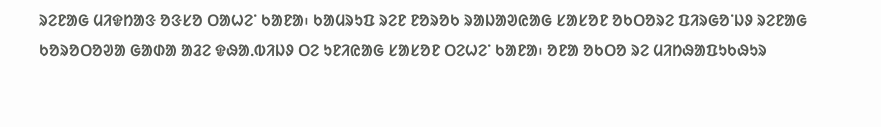ᱨᱮᱱᱟᱜ ᱢᱤᱫᱴᱟᱝ ᱚᱝᱥᱚ ᱛᱟᱦᱮᱸ ᱠᱟᱱᱟ᱾ ᱠᱟᱢᱨᱩᱯ ᱨᱮᱱ ᱱᱚᱨᱚᱠ ᱨᱟᱡᱟᱣᱭᱟᱜ ᱥᱟᱥᱚᱱ ᱚᱠᱛᱚᱨᱮ ᱯᱤᱨᱜᱚᱸᱡᱽ ᱨᱮᱱᱟᱜ ᱠᱚᱨᱚᱛᱚᱣᱟ ᱜᱟᱰᱟ ᱟᱲᱮ ᱫᱷᱟᱹᱵᱤᱡᱽ ᱛᱮ ᱩᱱᱤᱭᱟᱜ ᱥᱟᱥᱚᱱ ᱛᱮᱦᱮᱸ ᱠᱟᱱᱟ᱾ ᱚᱱᱟ ᱚᱠᱛᱚ ᱨᱮ ᱢᱤᱴᱷᱟᱯᱩᱠᱷᱩᱨ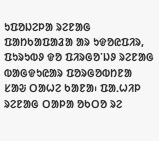ᱩᱯᱚᱡᱮᱞᱟ ᱨᱮᱱᱟᱜ ᱯᱟᱴᱠᱟᱯᱟᱲᱟ ᱟᱨ ᱩᱫᱚᱭᱯᱤᱨ, ᱯᱩᱨᱩᱵᱽ ᱫᱚ ᱯᱤᱨᱜᱚᱸᱡᱽ ᱨᱮᱱᱟᱜ ᱵᱟᱜᱫᱩᱭᱟᱨ ᱯᱚᱨᱜᱚᱵᱴᱱᱟ ᱥᱟᱶ ᱛᱟᱦᱮ ᱠᱟᱱᱟ᱾ ᱯᱟᱹᱦᱤᱞ ᱨᱮᱱᱟᱜ ᱛᱟᱞᱟ ᱚᱠᱛᱚ ᱨᱮ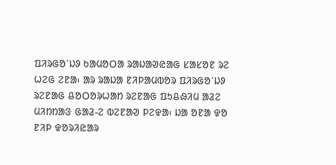ᱯᱤᱨᱜᱚᱸᱡᱽ ᱠᱟᱢᱚᱛᱟ ᱨᱟᱡᱟᱣᱭᱟᱜ ᱥᱟᱥᱚᱱ ᱨᱮ ᱦᱮᱜ ᱮᱱᱟ᱾ ᱟᱨ ᱨᱟᱡᱟ ᱱᱤᱞᱟᱢᱵᱚᱨ ᱯᱤᱨᱜᱚᱸᱡᱽ ᱨᱮᱱᱟᱜ ᱪᱚᱛᱚᱨᱦᱟᱴ ᱨᱮᱱᱟᱜ ᱯᱩᱪᱷᱤᱢ ᱟᱲᱮ ᱢᱤᱴᱴᱟᱝ ᱜᱟᱲ-ᱮ ᱵᱮᱱᱟᱣ ᱞᱮᱫᱟ᱾ ᱡᱟ ᱚᱱᱟ ᱫᱚ ᱱᱤᱞ ᱫᱚᱨᱤᱭᱟᱨ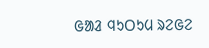ᱜᱟᱲ ᱧᱩᱛᱩᱢ ᱨᱮᱜᱮ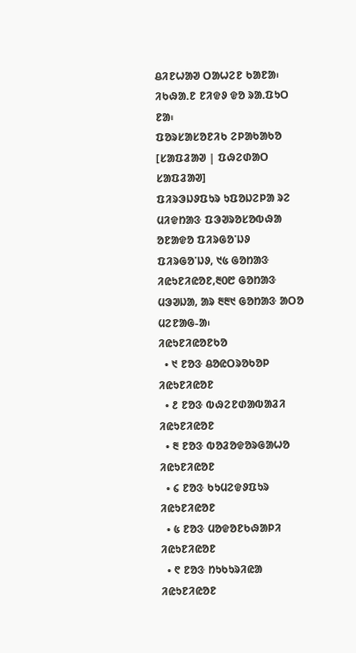ᱪᱤᱱᱦᱟᱣ ᱛᱟᱦᱮᱱ ᱠᱟᱱᱟ᱾ ᱤᱠᱷᱟᱹᱱ ᱱᱤᱫᱽ ᱫᱚ ᱨᱟᱹᱯᱩᱛ ᱱᱟ᱾
ᱯᱚᱨᱥᱟᱥᱚᱱᱤᱠ ᱮᱞᱟᱠᱟᱠᱚ
[ᱥᱟᱯᱲᱟᱣ | ᱯᱷᱮᱰᱟᱛ ᱥᱟᱯᱲᱟᱣ]
ᱯᱤᱨᱳᱡᱽᱯᱩᱨ ᱩᱯᱚᱡᱮᱞᱟ ᱨᱮ ᱢᱤᱫᱴᱟᱝ ᱯᱳᱣᱨᱚᱥᱚᱵᱷᱟ ᱚᱱᱟᱫᱚ ᱯᱤᱨᱜᱚᱸᱡᱽ ᱯᱤᱨᱜᱚᱸᱡᱽ, ᱑᱕ ᱜᱚᱴᱟᱝ ᱤᱭᱩᱱᱤᱭᱚᱱ,᱓᱐᱘ ᱜᱚᱴᱟᱝ ᱢᱳᱣᱡᱟ, ᱟᱨ ᱓᱓᱑ ᱜᱚᱴᱟᱝ ᱟᱛᱚ ᱢᱮᱱᱟᱜ-ᱟ᱾
ᱤᱭᱩᱱᱤᱭᱚᱱᱠᱚ
  • ᱑ ᱱᱚᱝ ᱪᱚᱭᱛᱨᱚᱠᱚᱞ ᱤᱭᱩᱱᱤᱭᱚᱱ
  • ᱒ ᱱᱚᱝ ᱵᱷᱮᱱᱰᱟᱵᱟᱲᱤ ᱤᱭᱩᱱᱤᱭᱚᱱ
  • ᱓ ᱱᱚᱝ ᱵᱚᱲᱚᱫᱚᱨᱜᱟᱦᱚ ᱤᱭᱩᱱᱤᱭᱚᱱ
  • ᱔ ᱱᱚᱝ ᱠᱩᱢᱮᱫᱽᱯᱩᱨ ᱤᱭᱩᱱᱤᱭᱚᱱ
  • ᱕ ᱱᱚᱝ ᱢᱚᱫᱚᱱᱠᱷᱟᱞᱤ ᱤᱭᱩᱱᱤᱭᱚᱱ
  • ᱖ ᱱᱚᱝ ᱴᱩᱠᱩᱨᱤᱭᱟ ᱤᱭᱩᱱᱤᱭᱚᱱ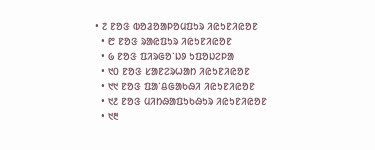• ᱗ ᱱᱚᱝ ᱵᱚᱲᱚᱟᱞᱚᱢᱯᱩᱨ ᱤᱭᱩᱱᱤᱭᱚᱱ
  • ᱘ ᱱᱚᱝ ᱨᱟᱭᱯᱩᱨ ᱤᱭᱩᱱᱤᱭᱚᱱ
  • ᱙ ᱱᱚᱝ ᱯᱤᱨᱜᱚᱸᱡᱽ ᱩᱯᱚᱡᱮᱞᱟ
  • ᱑᱐ ᱱᱚᱝ ᱥᱟᱱᱮᱨᱦᱟᱴ ᱤᱭᱩᱱᱤᱭᱚᱱ
  • ᱑᱑ ᱱᱚᱝ ᱯᱟᱸᱪᱜᱟᱠᱷᱤ ᱤᱭᱩᱱᱤᱭᱚᱱ
  • ᱑᱒ ᱱᱚᱝ ᱢᱤᱴᱷᱟᱯᱩᱠᱷᱩᱨ ᱤᱭᱩᱱᱤᱭᱚᱱ
  • ᱑᱓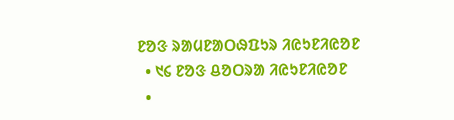ᱱᱚᱝ ᱨᱟᱢᱱᱟᱛᱷᱯᱩᱨ ᱤᱭᱩᱱᱤᱭᱚᱱ
  • ᱑᱔ ᱱᱚᱝ ᱪᱚᱛᱨᱟ ᱤᱭᱩᱱᱤᱭᱚᱱ
  •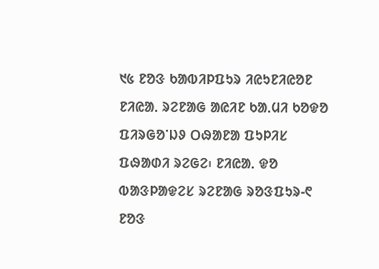᱑᱕ ᱱᱚᱝ ᱠᱟᱵᱤᱞᱯᱩᱨ ᱤᱭᱩᱱᱤᱭᱚᱱ
ᱱᱤᱭᱟᱹ ᱨᱮᱱᱟᱜ ᱟᱭᱤᱱ ᱠᱟᱹᱢᱤ ᱠᱚᱫᱚ ᱯᱤᱨᱜᱚᱸᱡᱽ ᱛᱷᱟᱱᱟ ᱯᱩᱞᱤᱥ ᱯᱷᱟᱰᱤ ᱨᱮᱜᱮ᱾ ᱱᱤᱭᱟᱹ ᱫᱚ ᱵᱟᱝᱞᱟᱫᱮᱥ ᱨᱮᱱᱟᱜ ᱨᱚᱝᱯᱩᱨ-᱖ ᱱᱚᱝ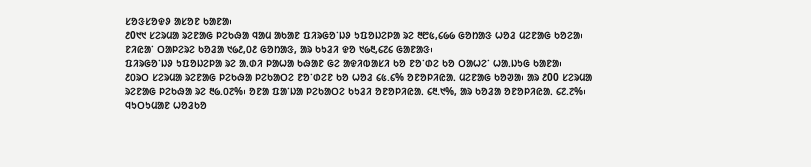ᱥᱚᱝᱥᱚᱫᱽ ᱟᱥᱚᱱ ᱠᱟᱱᱟ᱾
᱒0᱑᱑ ᱥᱮᱨᱢᱟ ᱨᱮᱱᱟᱜ ᱞᱮᱠᱷᱟ ᱧᱟᱢ ᱟᱠᱟᱱ ᱯᱤᱨᱜᱚᱸᱡᱽ ᱩᱯᱚᱡᱮᱞᱟ ᱨᱮ ᱓᱘᱕,᱔᱙᱙ ᱜᱚᱴᱟᱝ ᱦᱚᱲ ᱢᱮᱱᱟᱜ ᱠᱚᱮᱟ᱾ ᱱᱤᱭᱟᱸ ᱛᱟᱞᱮᱨᱮ ᱠᱚᱲᱟ ᱑᱙᱒,᱐᱒ ᱜᱚᱴᱟᱝ, ᱟᱨ ᱠᱩᱲᱤ ᱫᱚ ᱑᱙᱓,᱔᱗᱔ ᱜᱟᱱᱟᱝ᱾
ᱯᱤᱨᱜᱚᱸᱡᱽ ᱩᱯᱚᱡᱮᱞᱟ ᱨᱮ ᱟᱹᱰᱤ ᱞᱟᱦᱟ ᱠᱷᱟᱱ ᱜᱮ ᱟᱫᱤᱵᱟᱥᱤ ᱠᱚ ᱱᱚᱸᱰᱮ ᱠᱚ ᱛᱟᱦᱮᱸ ᱦᱟᱹᱡᱩᱜ ᱠᱟᱱᱟ᱾
᱒᱐ᱨᱛ ᱥᱮᱨᱢᱟ ᱨᱮᱱᱟᱜ ᱞᱮᱠᱷᱟ ᱞᱮᱠᱟᱛᱮ ᱱᱚᱸᱰᱮᱱ ᱠᱚ ᱦᱚᱲ ᱔᱕.᱔% ᱚᱱᱚᱞᱤᱭᱟᱹ ᱢᱮᱱᱟᱜ ᱠᱚᱣᱟ᱾ ᱟᱨ ᱒00 ᱥᱮᱨᱢᱟ ᱨᱮᱱᱟᱜ ᱞᱮᱠᱷᱟ ᱨᱮ ᱓᱙.᱐᱗%᱾ ᱚᱱᱟ ᱯᱟᱸᱡᱟ ᱞᱮᱠᱟᱛᱮ ᱠᱩᱲᱤ ᱚᱱᱚᱞᱤᱭᱟᱹ ᱔᱓.᱑%, ᱟᱨ ᱠᱚᱲᱟ ᱚᱱᱚᱞᱤᱭᱟᱹ ᱔᱗.᱗%᱾
ᱧᱩᱛᱩᱢᱟᱱ ᱦᱚᱲᱠᱚ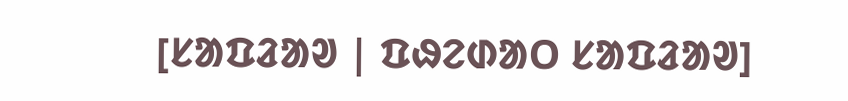[ᱥᱟᱯᱲᱟᱣ | ᱯᱷᱮᱰᱟᱛ ᱥᱟᱯᱲᱟᱣ]